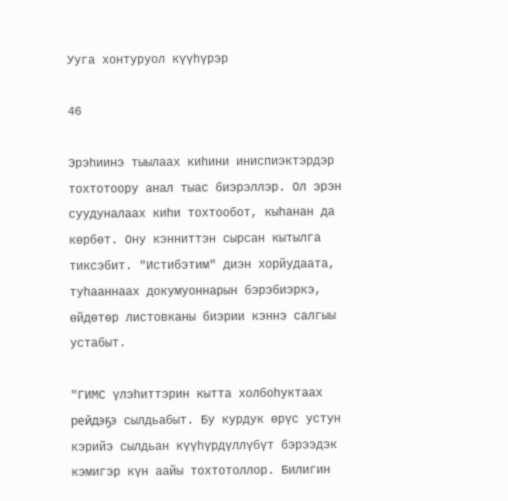Ууга хонтуруол күүһүрэр

46

Эрэһиинэ тыылаах киһини иниспиэктэрдэр тохтотоору анал тыас биэрэллэр. Ол эрэн суудуналаах киһи тохтообот, кыһанан да көрбөт. Ону кэнниттэн сырсан кытылга тиксэбит. "Истибэтим" диэн хорйудаата, туһааннаах докумуоннарын бэрэбиэркэ, өйдөтөр листовканы биэрии кэннэ салгыы устабыт.

"ГИМС үлэһиттэрин кытта холбоһуктаах рейдэҕэ сылдьабыт. Бу курдук өрүс устун кэрийэ сылдьан күүһүрдүллүбүт бэрээдэк кэмигэр күн аайы тохтотоллор. Билигин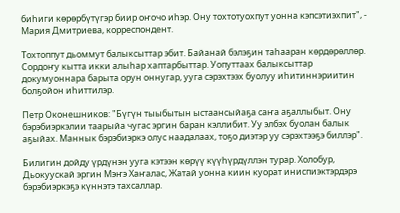биһиги көрөрбүтүгэр биир оҥочо иһэр. Ону тохтотуохпут уонна кэпсэтиэхпит", - Мария Дмитриева, корреспондент.

Тохтоппут дьоммут балыксыттар эбит. Байанай бэлэҕин таһааран көрдөрөллөр. Сордоҥу кытта икки алыһар хаптарбыттар. Уопуттаах балыксыттар докумуоннара барыта орун оннугар, ууга сэрэхтээх буолуу иһитиннэриитин болҕойон иһиттилэр.

Петр Оконешников: "Бүгүн тыыбытын ыстаансыйаҕа саҥа аҕаллыбыт. Ону бэрэбиэркэлии таарыйа чугас эргин баран кэллибит. Уу элбэх буолан балык аҕыйах. Маннык бэрэбиэркэ олус наадалаах, тоҕо диэтэр уу сэрэхтээҕэ биллэр".

Билигин дойду үрдүнэн ууга кэтээн көрүү күүһүрдүллэн турар. Холобур, Дьокуускай эргин Мэҥэ Хаҥалас, Жатай уонна киин куорат иниспиэктэрдэрэ бэрэбиэркэҕэ күннэтэ тахсаллар.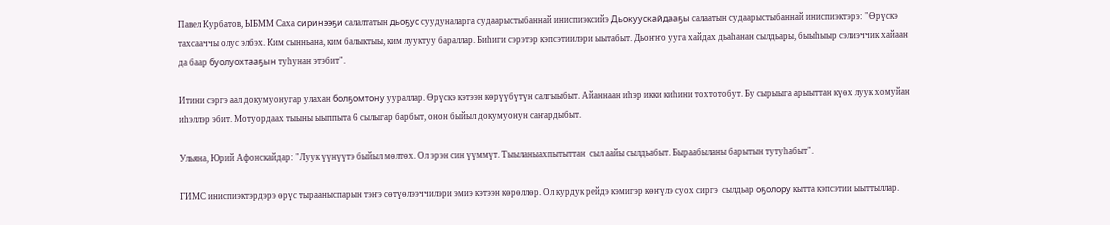Павел Курбатов, ЫБММ Саха сиринээҕи салалтатын дьоҕус суудуналарга судаарыстыбаннай иниспиэксийэ Дьокуускайдааҕы салаатын судаарыстыбаннай иниспиэктэрэ: "Өрүскэ тахсааччы олус элбэх. Ким сынньана, ким балыктыы, ким лууктуу бараллар. Биһиги сэрэтэр кэпсэтиилэри ыытабыт. Дьоҥҥо ууга хайдах дьаһанан сылдьары, быыһыыр сэлиэччик хайаан да баар буолуохтааҕын туһунан этэбит".

Итини сэргэ аал докумуонугар улахан болҕомтону уураллар. Өрүскэ кэтээн көрүүбүтүн салгыыбыт. Айаннаан иһэр икки киһини тохтотобут. Бу сырыыга арыыттан күөх луук хомуйан иһэллэр эбит. Мотуордаах тыыны ыыппыта 6 сылыгар барбыт, онон быйыл докумуонун саҥардыбыт.

Ульяна, Юрий Афонскайдар: "Луук үүнүүтэ быйыл мөлтөх. Ол эрэн син үүммүт. Тыыланыахпытыттан  сыл аайы сылдьабыт. Быраабыланы барытын тутуһабыт".

ГИМС иниспиэктэрдэрэ өрүс тырааныспарын тэҥэ сөтүөлээччилэри эмиэ кэтээн көрөллөр. Ол курдук рейдэ кэмигэр көҥүлэ суох сиргэ  сылдьар оҕолору кытта кэпсэтии ыыттыллар.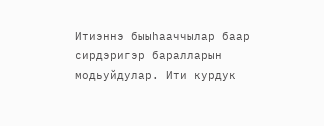Итиэннэ быыһааччылар баар сирдэригэр баралларын модьуйдулар. Ити курдук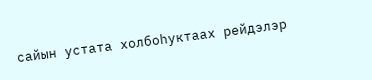сайын устата холбоһуктаах рейдэлэр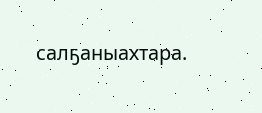салҕаныахтара.